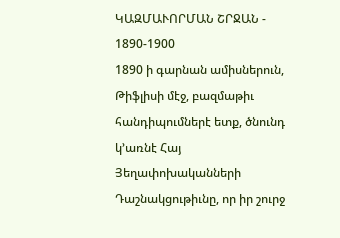ԿԱԶՄԱՒՈՐՄԱՆ ՇՐՋԱՆ - 1890-1900
1890 ի գարնան ամիսներուն, Թիֆլիսի մէջ, բազմաթիւ հանդիպումներէ ետք, ծնունդ կ՚առնէ Հայ Յեղափոխականների Դաշնակցութիւնը, որ իր շուրջ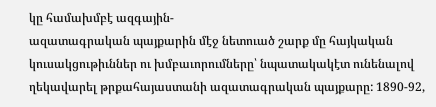կը համախմբէ ազգային-
ազատագրական պայքարին մէջ նետուած շարք մը հայկական կուսակցութիւններ ու խմբաւորումները՝ նպատակակէտ ունենալով ղեկավարել թրքահայաստանի ազատագրական պայքարը: 1890-92,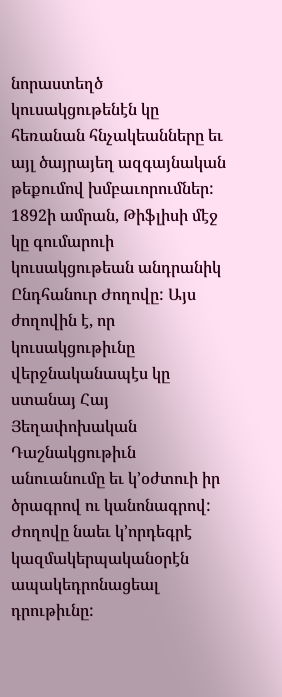նորաստեղծ կուսակցութենէն կը հեռանան հնչակեանները եւ այլ ծայրայեղ ազգայնական թեքումով խմբաւորումներ:
1892ի ամրան, Թիֆլիսի մէջ կը գումարուի կուսակցութեան անդրանիկ Ընդհանուր Ժողովը: Այս ժողովին է, որ կուսակցութիւնը վերջնականապէս կը ստանայ Հայ Յեղափոխական Դաշնակցութիւն անուանումը եւ կ՚օժտուի իր ծրագրով ու կանոնագրով: Ժողովը նաեւ կ՚որդեգրէ կազմակերպականօրէն ապակեդրոնացեալ դրութիւնը: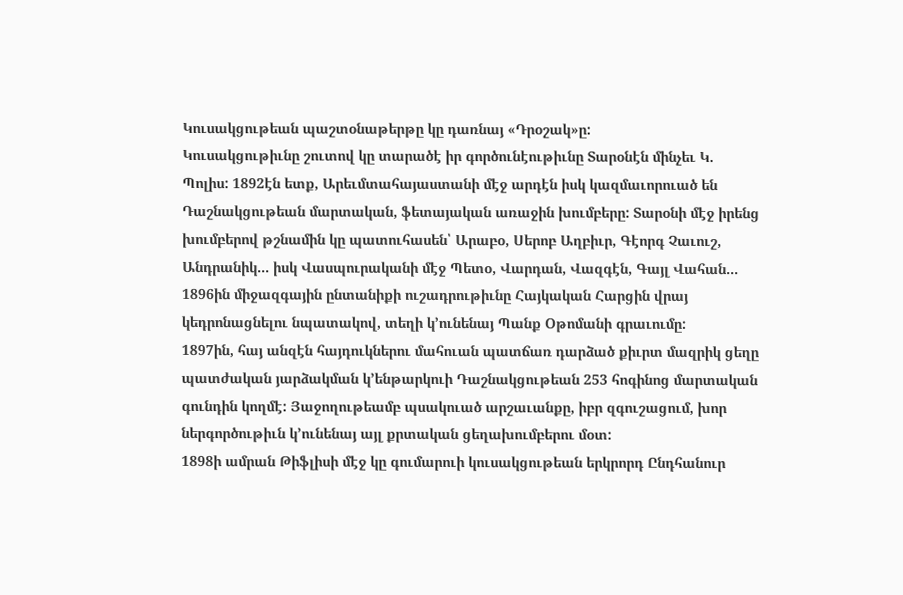Կուսակցութեան պաշտօնաթերթը կը դառնայ «Դրօշակ»ը:
Կուսակցութիւնը շուտով կը տարածէ իր գործունէութիւնը Տարօնէն մինչեւ Կ. Պոլիս: 1892էն ետք, Արեւմտահայաստանի մէջ արդէն իսկ կազմաւորուած են Դաշնակցութեան մարտական, ֆետայական առաջին խումբերը: Տարօնի մէջ իրենց խումբերով թշնամին կը պատուհասեն՝ Արաբօ, Սերոբ Աղբիւր, Գէորգ Չաւուշ, Անդրանիկ... իսկ Վասպուրականի մէջ Պետօ, Վարդան, Վազգէն, Գայլ Վահան...
1896ին միջազգային ընտանիքի ուշադրութիւնը Հայկական Հարցին վրայ կեդրոնացնելու նպատակով, տեղի կ՚ունենայ Պանք Օթոմանի գրաւումը:
1897ին, հայ անզէն հայդուկներու մահուան պատճառ դարձած քիւրտ մազրիկ ցեղը պատժական յարձակման կ՚ենթարկուի Դաշնակցութեան 253 հոգինոց մարտական գունդին կողմէ: Յաջողութեամբ պսակուած արշաւանքը, իբր զգուշացում, խոր ներգործութիւն կ՚ունենայ այլ քրտական ցեղախումբերու մօտ:
1898ի ամրան Թիֆլիսի մէջ կը գումարուի կուսակցութեան երկրորդ Ընդհանուր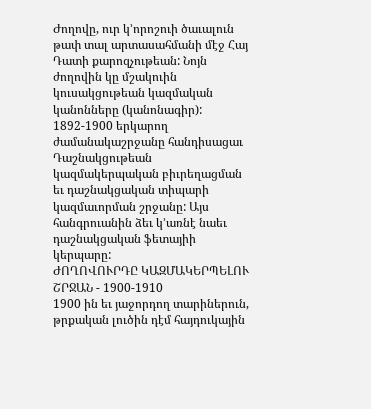Ժողովը, ուր կ՚որոշուի ծաւալուն թափ տալ արտասահմանի մէջ Հայ Դատի քարոզչութեան: Նոյն ժողովին կը մշակուին կուսակցութեան կազմական կանոնները (կանոնագիր):
1892-1900 երկարող ժամանակաշրջանը հանդիսացաւ Դաշնակցութեան կազմակերպական բիւրեղացման եւ դաշնակցական տիպարի կազմաւորման շրջանը: Այս հանգրուանին ձեւ կ՚առնէ նաեւ դաշնակցական ֆետայիի կերպարը:
ԺՈՂՈՎՈՒՐԴԸ ԿԱԶՄԱԿԵՐՊԵԼՈՒ ՇՐՋԱՆ - 1900-1910
1900 ին եւ յաջորդող տարիներուն, թրքական լուծին դէմ հայդուկային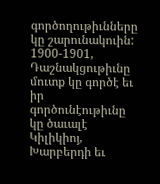գործողութիւնները կը շարունակուին: 1900-1901, Դաշնակցութիւնը մուտք կը գործէ եւ իր գործունէութիւնը կը ծաւալէ Կիլիկիոյ, Խարբերդի եւ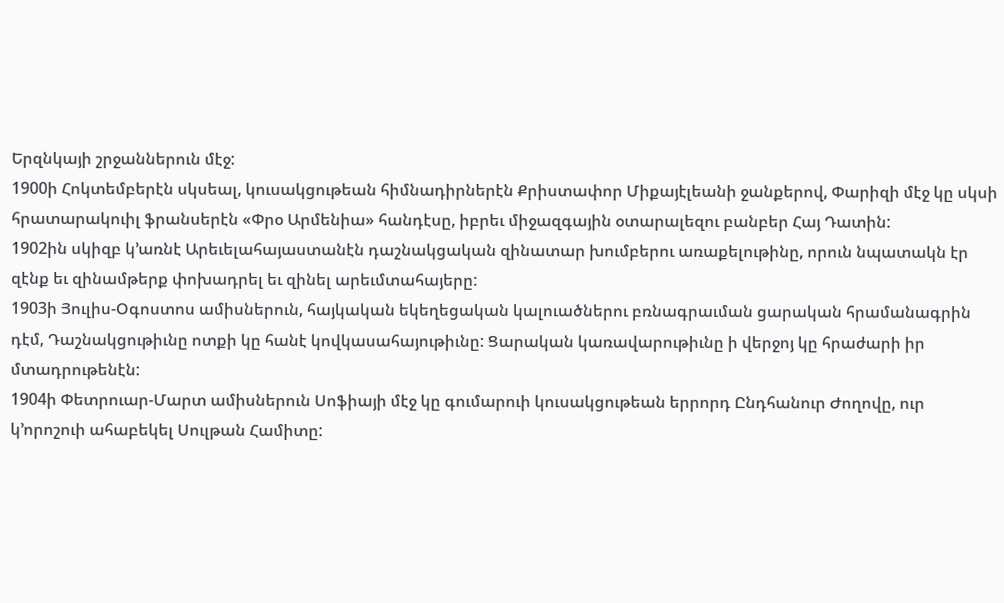Երզնկայի շրջաններուն մէջ:
1900ի Հոկտեմբերէն սկսեալ, կուսակցութեան հիմնադիրներէն Քրիստափոր Միքայէլեանի ջանքերով, Փարիզի մէջ կը սկսի հրատարակուիլ ֆրանսերէն «Փրօ Արմենիա» հանդէսը, իբրեւ միջազգային օտարալեզու բանբեր Հայ Դատին:
1902ին սկիզբ կ՚առնէ Արեւելահայաստանէն դաշնակցական զինատար խումբերու առաքելութինը, որուն նպատակն էր զէնք եւ զինամթերք փոխադրել եւ զինել արեւմտահայերը:
1903ի Յուլիս-Օգոստոս ամիսներուն, հայկական եկեղեցական կալուածներու բռնագրաւման ցարական հրամանագրին դէմ, Դաշնակցութիւնը ոտքի կը հանէ կովկասահայութիւնը: Ցարական կառավարութիւնը ի վերջոյ կը հրաժարի իր մտադրութենէն:
1904ի Փետրուար-Մարտ ամիսներուն Սոֆիայի մէջ կը գումարուի կուսակցութեան երրորդ Ընդհանուր Ժողովը, ուր կ՚որոշուի ահաբեկել Սուլթան Համիտը: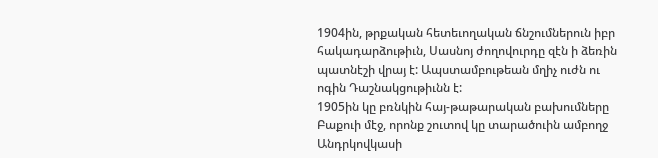1904ին, թրքական հետեւողական ճնշումներուն իբր հակադարձութիւն, Սասնոյ ժողովուրդը զէն ի ձեռին պատնէշի վրայ է: Ապստամբութեան մղիչ ուժն ու ոգին Դաշնակցութիւնն է:
1905ին կը բռնկին հայ-թաթարական բախումները Բաքուի մէջ, որոնք շուտով կը տարածուին ամբողջ Անդրկովկասի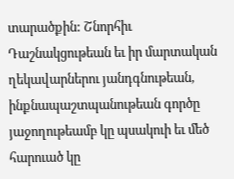տարածքին: Շնորհիւ Դաշնակցութեան եւ իր մարտական ղեկավարներու յանդգնութեան, ինքնապաշտպանութեան գործը յաջողութեամբ կը պսակուի եւ մեծ հարուած կը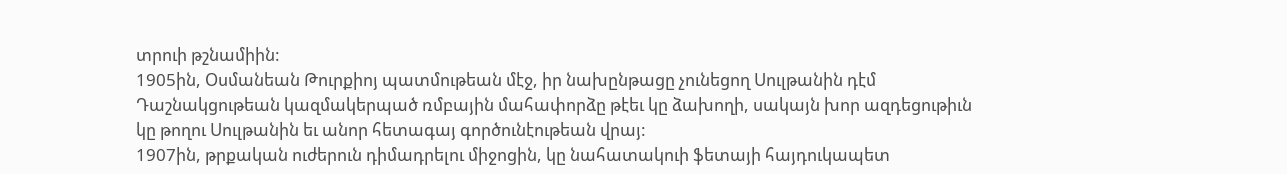տրուի թշնամիին:
1905ին, Օսմանեան Թուրքիոյ պատմութեան մէջ, իր նախընթացը չունեցող Սուլթանին դէմ Դաշնակցութեան կազմակերպած ռմբային մահափորձը թէեւ կը ձախողի, սակայն խոր ազդեցութիւն կը թողու Սուլթանին եւ անոր հետագայ գործունէութեան վրայ:
1907ին, թրքական ուժերուն դիմադրելու միջոցին, կը նահատակուի ֆետայի հայդուկապետ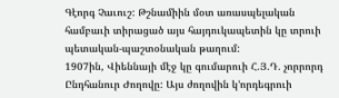Գէորգ Չաւուշ: Թշնամիին մօտ առասպելական համբաւի տիրացած այս հայդուկապետին կը տրուի պետական-պաշտօնական թաղում:
1907ին, Վիեննայի մէջ կը գումարուի Հ.Յ.Դ. չորրորդ Ընդհանուր Ժողովը: Այս ժողովին կ՚որդեգրուի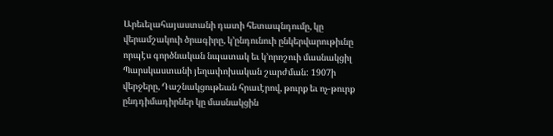Արեւելահայաստանի դատի հետապնդումը, կը վերամշակուի ծրագիրը, կ՚ընդունուի ընկերվարութիւնը որպէս գործնական նպատակ եւ կ՚որոշուի մասնակցիլ Պարսկաստանի յեղափոխական շարժման: 1907ի վերջերը, Դաշնակցութեան հրաւէրով, թուրք եւ ոչ-թուրք ընդդիմադիրներ կը մասնակցին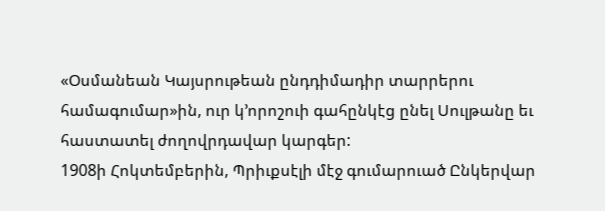«Օսմանեան Կայսրութեան ընդդիմադիր տարրերու համագումար»ին, ուր կ՚որոշուի գահընկէց ընել Սուլթանը եւ հաստատել ժողովրդավար կարգեր:
1908ի Հոկտեմբերին, Պրիւքսէլի մէջ գումարուած Ընկերվար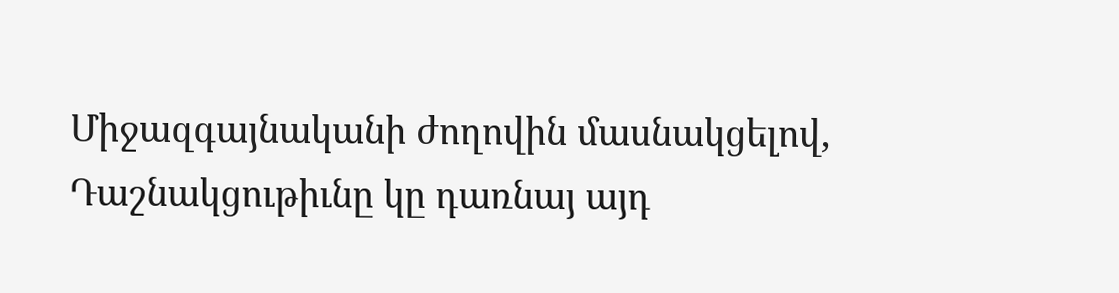Միջազգայնականի ժողովին մասնակցելով, Դաշնակցութիւնը կը դառնայ այդ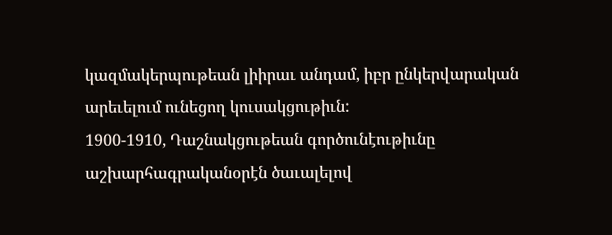կազմակերպութեան լիիրաւ անդամ, իբր ընկերվարական արեւելում ունեցող կուսակցութիւն:
1900-1910, Դաշնակցութեան գործունէութիւնը աշխարհագրականօրէն ծաւալելով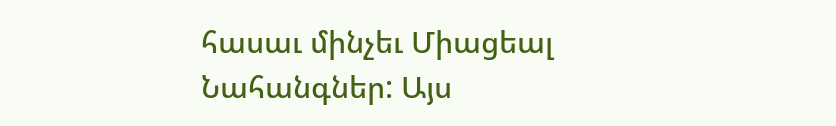հասաւ մինչեւ Միացեալ Նահանգներ: Այս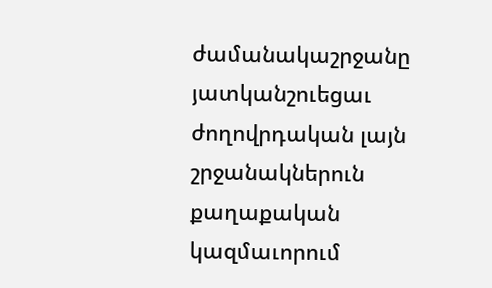ժամանակաշրջանը յատկանշուեցաւ ժողովրդական լայն շրջանակներուն քաղաքական կազմաւորում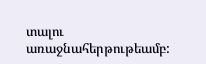տալու առաջնահերթութեամբ: